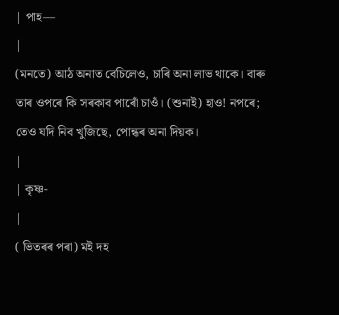| পাহ—
|
(মনতে) আঠ অনাত বেচিলেও, চাৰি অনা লাভ থাকে। বাৰু তাৰ ওপৰে কি সৰকাব পাৰোঁ চাওঁ। (শুনাই) হাও! নপৰে; তেও যদি নিব খুজিছে, পোন্ধৰ অনা দিয়ক।
|
| কৃষ্ণ-
|
( ভিতৰৰ পৰা) মই দহ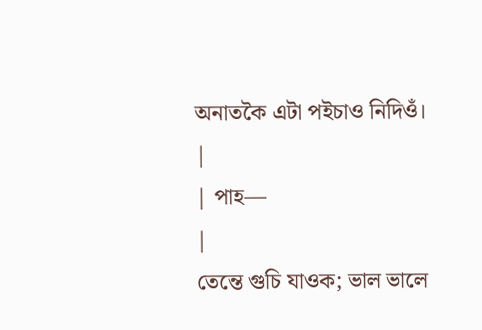অনাতকৈ এটা পইচাও নিদিওঁ।
|
| পাহ—
|
তেন্তে গুচি যাওক; ভাল ভালে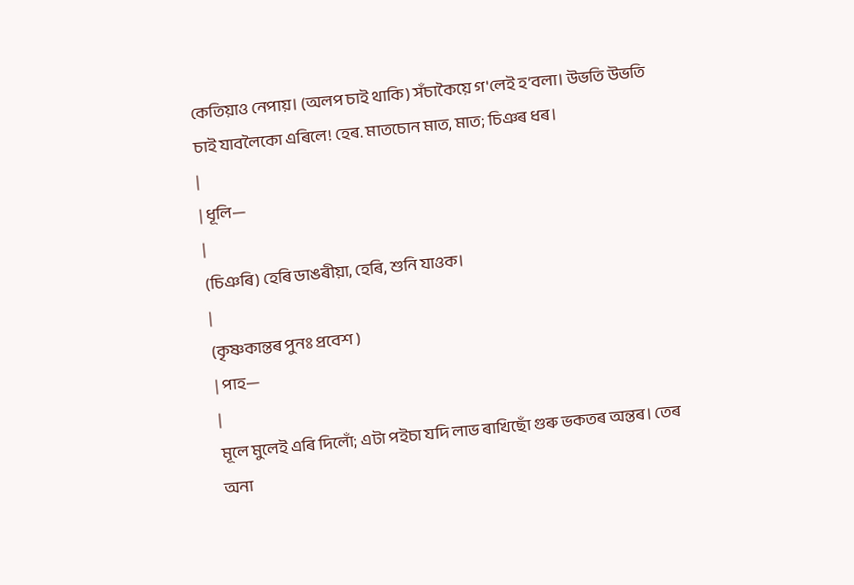কেতিয়াও নেপায়। (অলপ চাই থাকি) সঁচাকৈয়ে গ'লেই হ’বলা। উভতি উভতি চাই যাবলৈকো এৰিলে! হেৰ. মাতচোন মাত, মাত; চিঞৰ ধৰ।
|
| ধূলি—
|
(চিঞৰি) হেৰি ডাঙৰীয়া, হেৰি, শুনি যাওক।
|
(কৃষ্ণকান্তৰ পুনঃ প্ৰবেশ )
| পাহ—
|
মূলে মুলেই এৰি দিলোঁ; এটা পইচা যদি লাভ ৰাখিছোঁ গুৰু ভকতৰ অন্তৰ। তেৰ অনা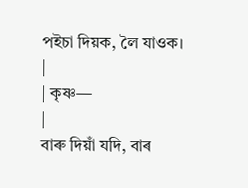পইচা দিয়ক, লৈ যাওক।
|
| কৃষ্ণ—
|
বাৰু দিয়াঁ যদি, বাৰ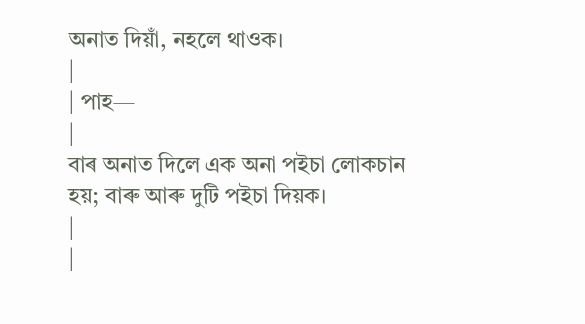অনাত দিয়াঁ, নহলে থাওক।
|
| পাহ—
|
বাৰ অনাত দিলে এক অনা পইচা লোকচান হয়; বাৰু আৰু দুটি পইচা দিয়ক।
|
|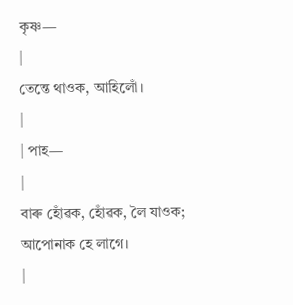কৃষ্ণ—
|
তেন্তে থাওক, আহিলোঁ।
|
| পাহ—
|
বাৰু হোঁৱক, হোঁৱক, লৈ যাওক; আপোনাক হে লাগে।
|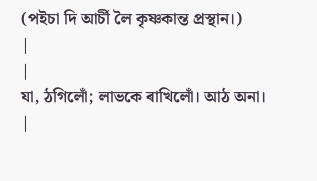(পইচা দি আৰ্চী লৈ কৃষ্ণকান্ত প্ৰস্থান।)
|
|
যা, ঠগিলোঁ; লাভকে ৰাখিলোঁ। আঠ অনা।
|